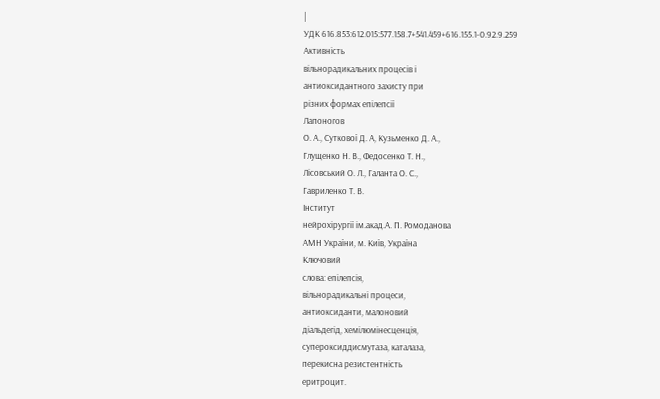|
УДК 616.853:612.015:577.158.7+541.459+616.155.1-0.92.9.259
Активність
вільнорадикальних процесів і
антиоксидантного захисту при
різних формах епілепсії
Лапоногов
О. А., Суткової Д. А, Кузьменко Д. А.,
Глущенко Н. В., Федосенко Т. Н.,
Лісовський О. Л., Галанта О. С.,
Гавриленко Т. В.
Інститут
нейрохірургії ім.акад.А. П. Ромоданова
АМН України, м. Київ, Україна
Ключовий
слова: епілепсія,
вільнорадикальні процеси,
антиоксиданти, малоновий
діальдегід, хемілюмінесценція,
супероксиддисмутаза, каталаза,
перекисна резистентність
еритроцит.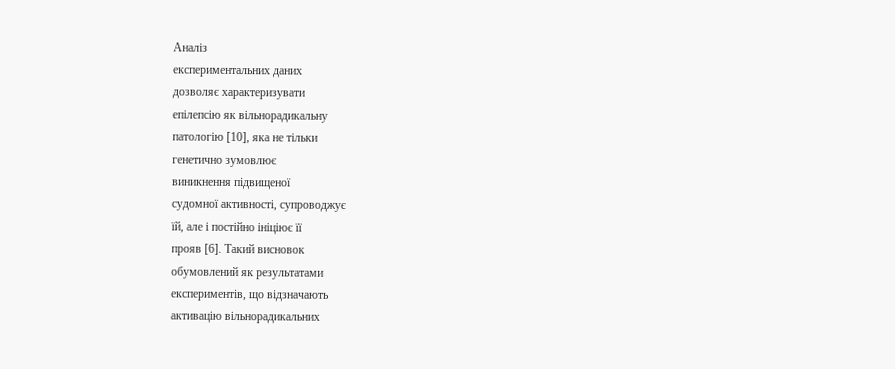Аналіз
експериментальних даних
дозволяє характеризувати
епілепсію як вільнорадикальну
патологію [10], яка не тільки
генетично зумовлює
виникнення підвищеної
судомної активності, супроводжує
їй, але і постійно ініціює її
прояв [6]. Такий висновок
обумовлений як результатами
експериментів, що відзначають
активацію вільнорадикальних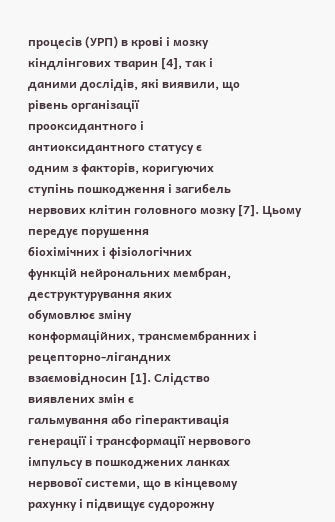процесів (УРП) в крові і мозку
кіндлінгових тварин [4], так і
даними дослідів, які виявили, що
рівень організації
прооксидантного і
антиоксидантного статусу є
одним з факторів, коригуючих
ступінь пошкодження і загибель
нервових клітин головного мозку [7]. Цьому передує порушення
біохімічних і фізіологічних
функцій нейрональних мембран,
деструктурування яких
обумовлює зміну
конформаційних, трансмембранних і
рецепторно-лігандних
взаємовідносин [1]. Слідство
виявлених змін є
гальмування або гіперактивація
генерації і трансформації нервового
імпульсу в пошкоджених ланках
нервової системи, що в кінцевому
рахунку і підвищує судорожну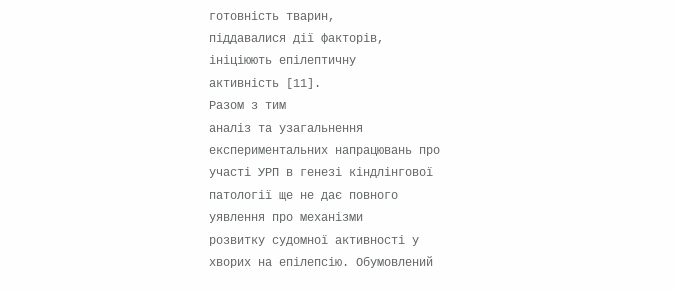готовність тварин,
піддавалися дії факторів,
ініціюють епілептичну
активність [11].
Разом з тим
аналіз та узагальнення
експериментальних напрацювань про
участі УРП в генезі кіндлінгової
патології ще не дає повного
уявлення про механізми
розвитку судомної активності у
хворих на епілепсію. Обумовлений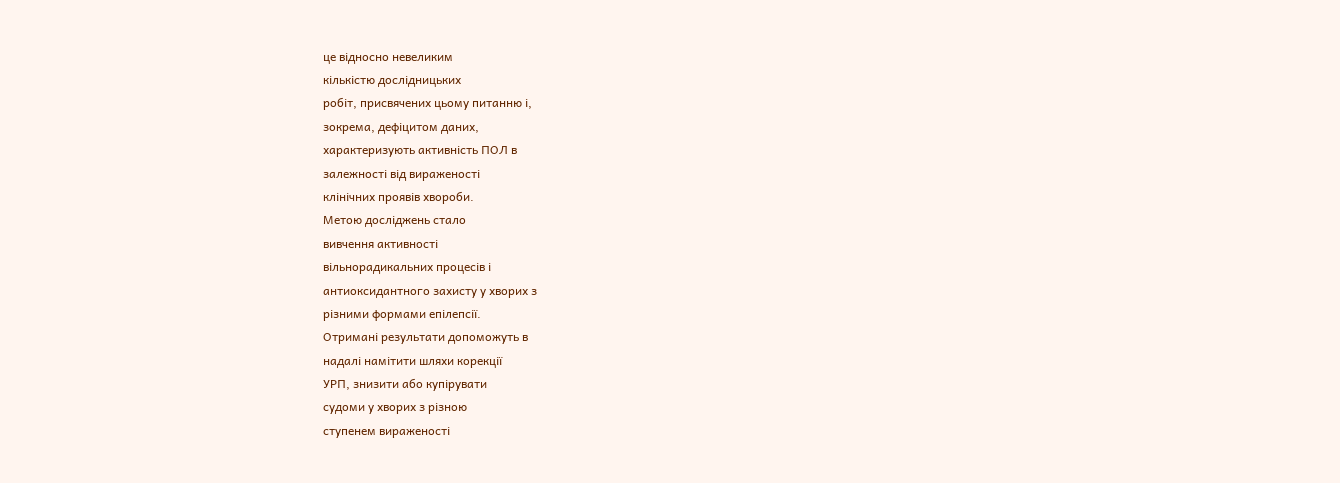це відносно невеликим
кількістю дослідницьких
робіт, присвячених цьому питанню і,
зокрема, дефіцитом даних,
характеризують активність ПОЛ в
залежності від вираженості
клінічних проявів хвороби.
Метою досліджень стало
вивчення активності
вільнорадикальних процесів і
антиоксидантного захисту у хворих з
різними формами епілепсії.
Отримані результати допоможуть в
надалі намітити шляхи корекції
УРП, знизити або купірувати
судоми у хворих з різною
ступенем вираженості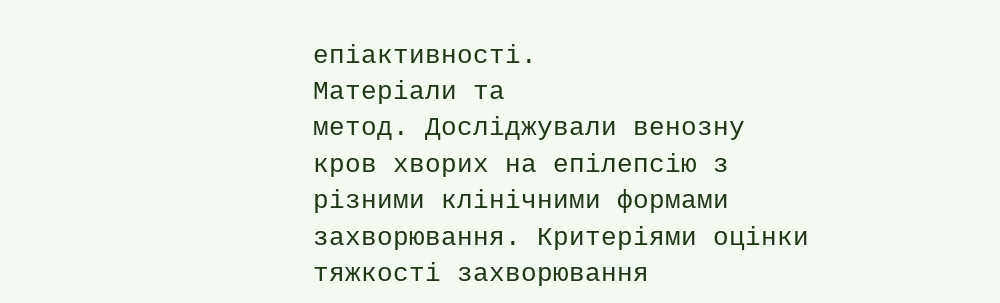епіактивності.
Матеріали та
метод. Досліджували венозну
кров хворих на епілепсію з
різними клінічними формами
захворювання. Критеріями оцінки
тяжкості захворювання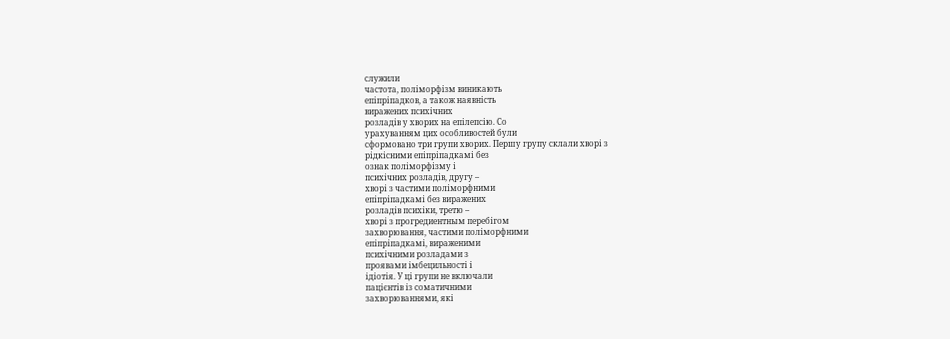служили
частота, поліморфізм виникають
епіпріпадков, а також наявність
виражених психічних
розладів у хворих на епілепсію. Со
урахуванням цих особливостей були
сформовано три групи хворих. Першу групу склали хворі з
рідкісними епіпріпадкамі без
ознак поліморфізму і
психічних розладів, другу –
хворі з частими поліморфними
епіпріпадкамі без виражених
розладів психіки, третю –
хворі з прогредиентным перебігом
захворювання, частими поліморфними
епіпріпадкамі, вираженими
психічними розладами з
проявами імбецильності і
ідіотія. У ці групи не включали
пацієнтів із соматичними
захворюваннями, які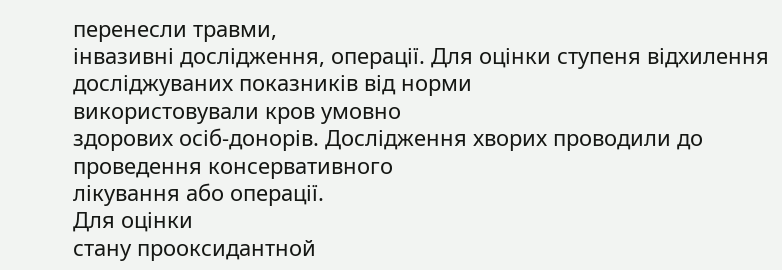перенесли травми,
інвазивні дослідження, операції. Для оцінки ступеня відхилення
досліджуваних показників від норми
використовували кров умовно
здорових осіб-донорів. Дослідження хворих проводили до
проведення консервативного
лікування або операції.
Для оцінки
стану прооксидантной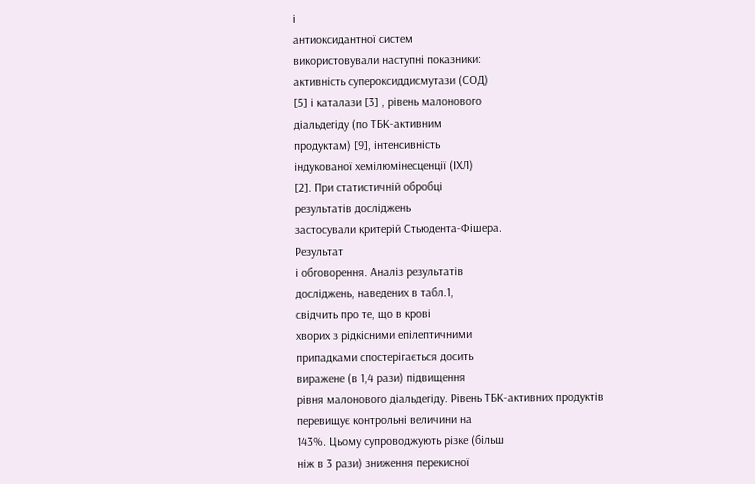і
антиоксидантної систем
використовували наступні показники:
активність супероксиддисмутази (СОД)
[5] і каталази [3] , рівень малонового
діальдегіду (по ТБК-активним
продуктам) [9], інтенсивність
індукованої хемілюмінесценції (ІХЛ)
[2]. При статистичній обробці
результатів досліджень
застосували критерій Стьюдента-Фішера.
Результат
і обговорення. Аналіз результатів
досліджень, наведених в табл.1,
свідчить про те, що в крові
хворих з рідкісними епілептичними
припадками спостерігається досить
виражене (в 1,4 рази) підвищення
рівня малонового діальдегіду. Рівень ТБК-активних продуктів
перевищує контрольні величини на
143%. Цьому супроводжують різке (більш
ніж в 3 рази) зниження перекисної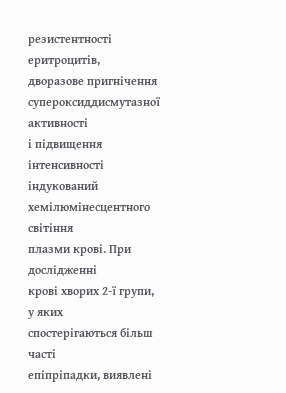резистентності еритроцитів,
дворазове пригнічення
супероксиддисмутазної активності
і підвищення інтенсивності
індукований
хемілюмінесцентного світіння
плазми крові. При дослідженні
крові хворих 2-ї групи, у яких
спостерігаються більш часті
епіпріпадки, виявлені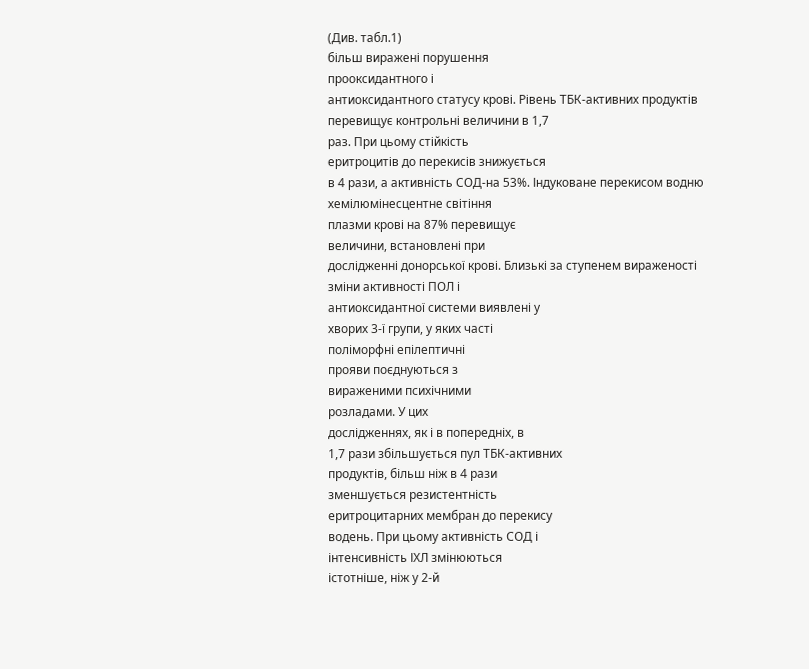(Див. табл.1)
більш виражені порушення
прооксидантного і
антиоксидантного статусу крові. Рівень ТБК-активних продуктів
перевищує контрольні величини в 1,7
раз. При цьому стійкість
еритроцитів до перекисів знижується
в 4 рази, а активність СОД-на 53%. Індуковане перекисом водню
хемілюмінесцентне світіння
плазми крові на 87% перевищує
величини, встановлені при
дослідженні донорської крові. Близькі за ступенем вираженості
зміни активності ПОЛ і
антиоксидантної системи виявлені у
хворих 3-ї групи, у яких часті
поліморфні епілептичні
прояви поєднуються з
вираженими психічними
розладами. У цих
дослідженнях, як і в попередніх, в
1,7 рази збільшується пул ТБК-активних
продуктів, більш ніж в 4 рази
зменшується резистентність
еритроцитарних мембран до перекису
водень. При цьому активність СОД і
інтенсивність ІХЛ змінюються
істотніше, ніж у 2-й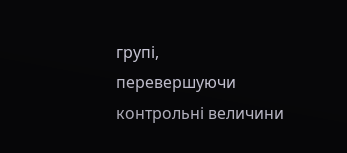групі,
перевершуючи контрольні величини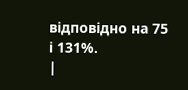відповідно на 75 і 131%.
|